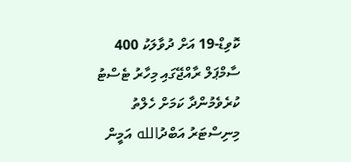ކޮވިޑް-19 އަށް ދުވާލަކު 400 ސާމްޕަލް ރާއްޖޭގައި މިހާރު ޓެސްޓު ކުރެވެމުންދާ ކަމަށް ހެލްތު މިނިސްޓަރު އަބްދުالله އަމީން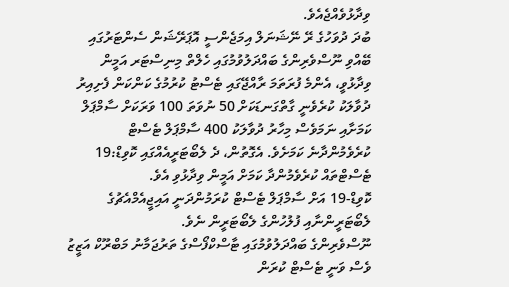ވިދާޅުވެއްޖެއެވެ.
ބުދަ ދުވަހުގެ ރޭ ނޭޝަނަލް އިމަޖެންސީ އޮޕަރޭޝަން ސެންޓަރުގައި ބޭއްވި ނޫސްވެރިންގެ ބައްދަލުވުމުގައި ހެލްތް މިނިސްޓަރ އަމީން ވިދާޅުވީ، އެންމެ ފުރަތަމަ ރާއްޖޭގައި ޓެސްޓު ކުރުމުގެ ކަންކަން ފެށިއިރު ދުވާލަކު ކުރެވެނީ ގާތްގަނޑަކަށް 50 ނުވަތަ 100 ވަރަކަށް ސާމްޕަލް ކަމަށާއި ނަމަވެސް މިހާރު ދުވާލަކު 400 ސާމްޕަލް ޓެސްޓް ކުރެވެމުންދާނެ ކަމަށެވެ. އެގޮތުން، ދެ ލެބޯޓަރީއެއްގައި ކޮވިޑް:19 ޓެސްޓްތައް ކުރެވެމުންދާ ކަމަށް އަމީން ވިދާޅުވި އެވެ.
ކޮވިޑް-19 އަށް ސާމްޕަލް ޓެސްޓް ކުރަމުންދަނީ އައިޖީއެމްއެޗުގެ ލެބޯޓަރީންނާއި ފުލުހުންގެ ލެބޯޓަރީން ނެވެ.
ނޫސްވެރިންގެ ބައްދަލުވުމުގައި ޓާސްކްފޯސްގެ ތަރުޖަމާނު މަބްރޫކް އަޒީޒު ވެސް ވަނީ ޓެސްޓް ކުރަން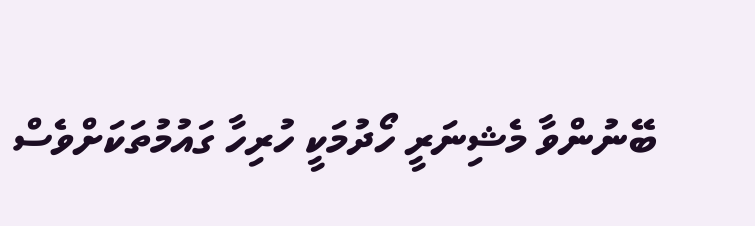ބޭނުންވާ މެޝިނަރީ ހޯދުމަކީ ހުރިހާ ގައުމުތަކަށްވެސް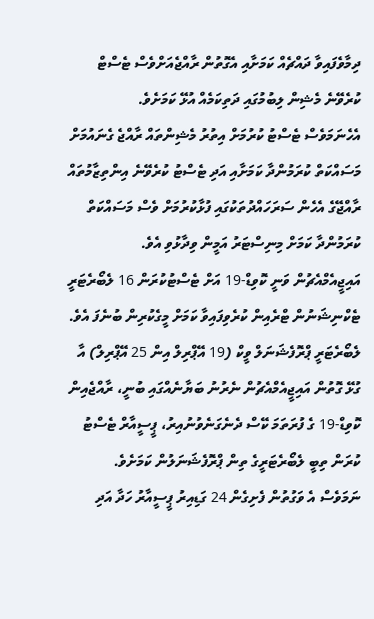ދިމާވެފައިވާ ދައްޗެއް ކަމަށާއި އެގޮތުން ރާއްޖެއަށްވެސް ޓެސްޓް ކުރެވޭނެ މެޝިން ލިބުމުގައި ދަތިކަމެއް އުޅޭ ކަމަށެވެ.
އެހެނަމަވެސް ޓެސްޓު ކުރުމަށް އިތުރު މެޝިންތައް ރާއްޖެ ގެނައުމަށް މަސައްކަތް ކުރަމުންދާ ކަމަށާއި އަދި ޓެސްޓު ކުރެވޭނެ އިންތިޒާމުތައް ރާއްޖޭގެ އެހެން ސަރަހައްދުތަކުގައި ފުޅާކުރުމަށް ވެސް މަސައްކަތް ކުރަމުންދާ ކަމަށް މިނިސްޓަރު އަމީން ވިދާޅުވި އެވެ.
އައިޖީއެމްއެޗުން ވަނީ ކޮވިޑް-19 އަށް ޓެސްޓުކުރަން 16 ލެބޯރެޓަރީ ޓެކްނިޝަނުން ޓްރެއިން ކުރެވިފައިވާ ކަމަށް މީގެކުރިން ބުނެފަ އެވެ.
ލެބޯރެޓަރީ ޕްރޮފެޝަނަލް ވީކް (19 އޭޕްރިލް އިން 25 އޭޕްރިލް) އާ ގުޅޭ ގޮތުން އައިޖީއެމްއެޗުން ނެރުނު ބަޔާނެއްގައި ބުނީ، ރާއްޖެއިން ކޮވިޑް-19 ގެ ފުރަތަމަ ކޭސް ދެނެގަނެވުނުއިރު، ޕީސީއާރް ޓެސްޓު ކުރަން ތިބީ ލެބޯރެޓަރީގެ ތިން ޕްރޮފެޝަނަލުން ކަމަށެވެ.
ނަމަވެސް އެ ވަގުތުން ފެށިގެން 24 ގަޑިއިރު ޕީސީއާރު ހަދާ އަދި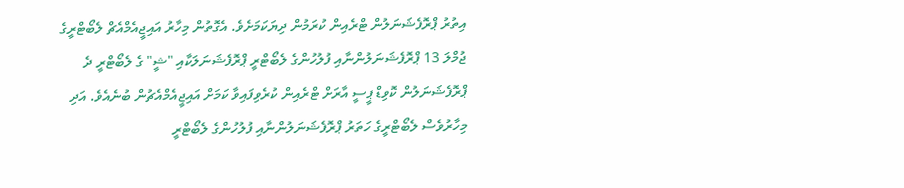އިތުރު ޕްރޮފެޝަނަލުން ޓްރެއިން ކުރަމުން ދިޔަކަމަށެވެ. އެގޮތުން މިހާރު އައިޖީއެމްއެޗް ލެބޯޓްރީގެ ޖުމްލަ 13 ޕްރޮފެޝަނަލުންނާއި ފުލުހުންގެ ލެބޯޓްރީ ޕްރޮފެޝަނަލަކާއި "ޝީ" ގެ ލެބޯޓްރީ ދެ ޕްރޮފެޝަނަލުން ކޮވިޑް ޕީސީ އާރަށް ޓްރެއިން ކުރެވިފައިވާ ކަމަށް އައިޖީއެމްއެޗުން ބުނެއެވެ. އަދި މިހާރުވެސް ލެބޯޓްރީގެ ހަތަރު ޕްރޮފެޝަނަލުންނާއި ފުލުހުންގެ ލެބޯޓްރީ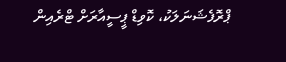ޕްރޮފެޝަނަލަކު، ކޮވިޑް ޕީސީއާރަށް ޓްރެއިން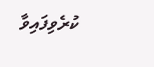ކުރެވިފައިވާ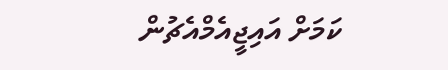ކަމަށް އައިޖީއެމްއެޗުން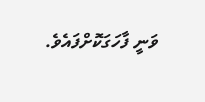ވަނީ ފާހަގަކޮށްފައެވެ.